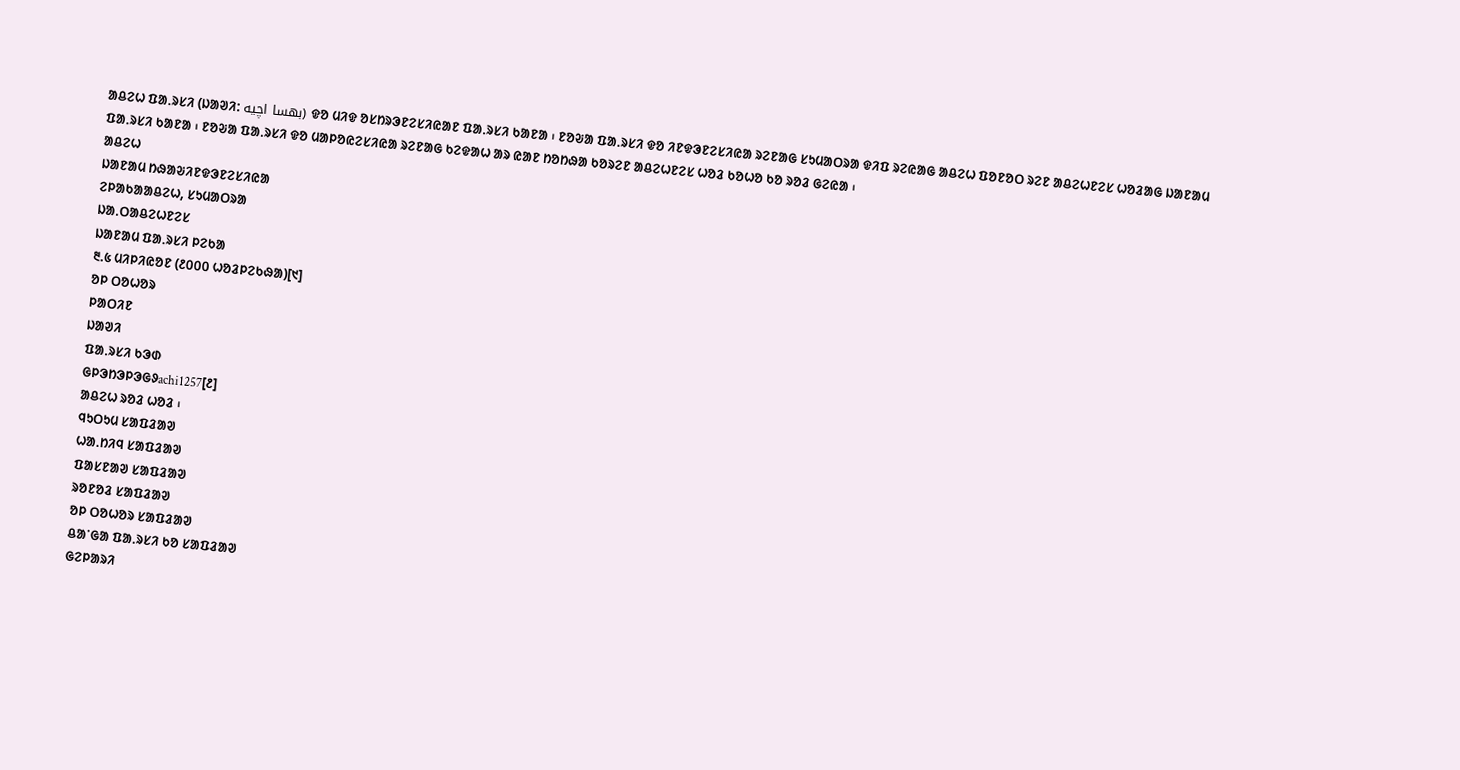ᱟᱪᱮᱦ ᱯᱟᱹᱨᱥᱤ (ᱡᱟᱣᱤ: بهسا اچيه) ᱫᱚ ᱢᱤᱫ ᱚᱥᱴᱨᱳᱱᱮᱥᱤᱭᱟᱱ ᱯᱟᱹᱨᱥᱤ ᱠᱟᱱᱟ ᱾ ᱱᱚᱶᱟ ᱯᱟᱹᱨᱥᱤ ᱫᱚ ᱤᱱᱫᱳᱱᱮᱥᱤᱭᱟ ᱨᱮᱱᱟᱜ ᱥᱩᱢᱟᱛᱨᱟ ᱫᱤᱯ ᱨᱮᱭᱟᱜ ᱟᱪᱮᱦ ᱯᱚᱱᱚᱛ ᱨᱮᱱ ᱟᱪᱮᱦᱱᱮᱥ ᱦᱚᱲᱟᱜ ᱡᱟᱱᱟᱢ ᱯᱟᱹᱨᱥᱤ ᱠᱟᱱᱟ ᱾ ᱱᱚᱶᱟ ᱯᱟᱹᱨᱥᱤ ᱫᱚ ᱢᱟᱞᱚᱭᱮᱥᱤᱭᱟ ᱨᱮᱱᱟᱜ ᱠᱮᱫᱟᱦ ᱟᱨ ᱭᱟᱱ ᱴᱚᱴᱷᱟ ᱠᱚᱨᱮᱱ ᱟᱪᱮᱦᱱᱮᱥ ᱦᱚᱲ ᱠᱚᱦᱚ ᱠᱚ ᱨᱚᱲ ᱜᱮᱭᱟ ᱾
ᱟᱪᱮᱦ
ᱡᱟᱱᱟᱢ ᱴᱷᱟᱶᱤᱱᱫᱳᱱᱮᱥᱤᱭᱟ
ᱮᱞᱟᱠᱟᱟᱪᱮᱦ, ᱥᱩᱢᱟᱛᱨᱟ
ᱡᱟᱹᱛᱟᱪᱮᱦᱱᱮᱥ
ᱡᱟᱱᱟᱢ ᱯᱟᱹᱨᱥᱤ ᱞᱮᱠᱟ
᱓.᱕ ᱢᱤᱞᱤᱭᱚᱱ (᱒᱐᱐᱐ ᱦᱚᱲᱞᱮᱠᱷᱟ)[᱑]
ᱚᱞ ᱛᱚᱦᱚᱨ
ᱞᱟᱛᱤᱱ
ᱡᱟᱣᱤ
ᱯᱟᱹᱨᱥᱤ ᱠᱳᱰ
ᱜᱞᱳᱴᱳᱞᱳᱜᱽachi1257[᱒]
ᱟᱪᱮᱦ ᱨᱚᱲ ᱦᱚᱲ ᱾
ᱧᱩᱛᱩᱢ ᱥᱟᱯᱲᱟᱣ
ᱦᱟᱹᱴᱤᱧ ᱥᱟᱯᱲᱟᱣ
ᱯᱟᱥᱱᱟᱣ ᱥᱟᱯᱲᱟᱣ
ᱨᱚᱱᱚᱲ ᱥᱟᱯᱲᱟᱣ
ᱚᱞ ᱛᱚᱦᱚᱨ ᱥᱟᱯᱲᱟᱣ
ᱪᱟᱸᱜᱟ ᱯᱟᱹᱨᱥᱤ ᱠᱚ ᱥᱟᱯᱲᱟᱣ
ᱜᱮᱞᱟᱨᱤ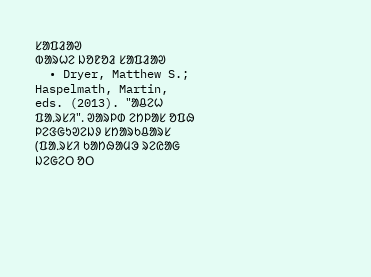ᱥᱟᱯᱲᱟᱣ
ᱵᱟᱨᱦᱮ ᱡᱚᱱᱚᱲ ᱥᱟᱯᱲᱟᱣ
  • Dryer, Matthew S.; Haspelmath, Martin, eds. (2013). "ᱟᱪᱮᱦ ᱯᱟᱹᱨᱥᱤ". ᱣᱟᱨᱞᱰ ᱮᱴᱞᱟᱥ ᱚᱯᱷ ᱞᱮᱝᱜᱩᱣᱮᱡᱽ ᱥᱴᱟᱨᱠᱪᱟᱨᱥ (ᱯᱟᱹᱨᱥᱤ ᱠᱟᱴᱷᱟᱢᱳ ᱨᱮᱭᱟᱜ ᱡᱮᱜᱮᱛ ᱚᱛ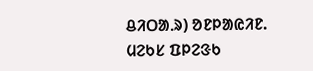ᱪᱤᱛᱟᱹᱨ) ᱚᱱᱞᱟᱭᱤᱱ. ᱢᱮᱠᱥ ᱯᱞᱮᱝᱠ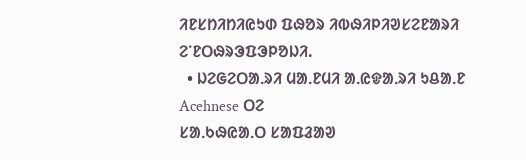ᱤᱱᱥᱴᱤᱴᱤᱭᱩᱰ ᱯᱷᱚᱨ ᱤᱵᱷᱤᱞᱤᱣᱥᱮᱱᱟᱨᱤ ᱮᱸᱱᱛᱷᱨᱳᱯᱳᱞᱚᱡᱤ.
  • ᱡᱮᱜᱮᱛᱟᱹᱨᱤ ᱢᱟᱹᱱᱢᱤ ᱟᱹᱭᱫᱟᱹᱨᱤ ᱩᱪᱟᱹᱱ Acehnese ᱛᱮ
ᱥᱟᱹᱠᱷᱭᱟᱹᱛ ᱥᱟᱯᱲᱟᱣ